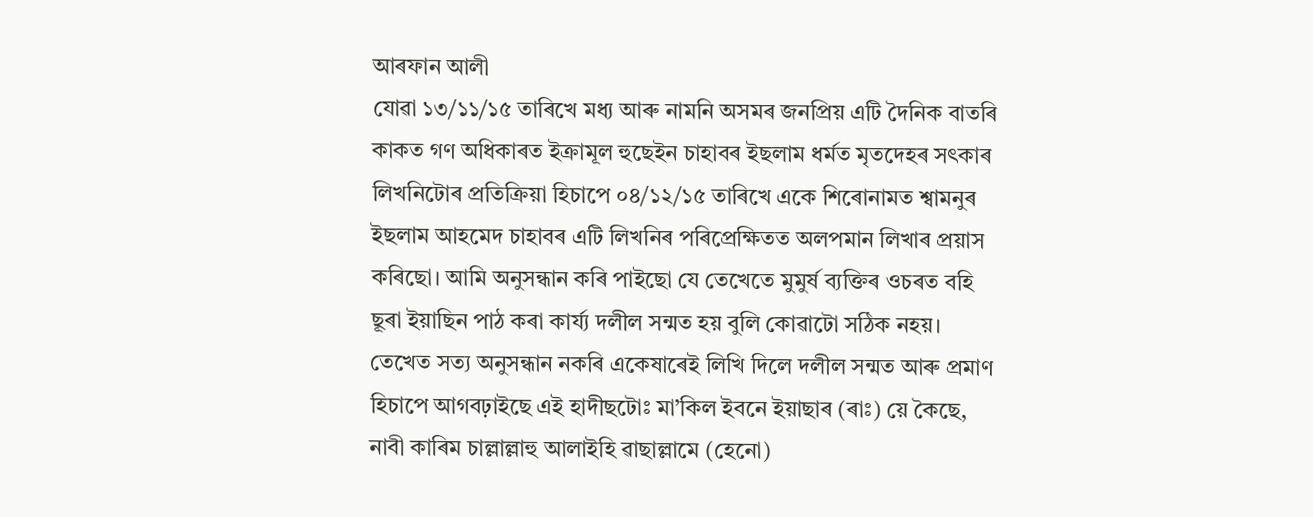আৰফান আলী
যোৱা ১৩/১১/১৫ তাৰিখে মধ্য আৰু নামনি অসমৰ জনপ্ৰিয় এটি দৈনিক বাতৰি কাকত গণ অধিকাৰত ইক্ৰামূল হুছেইন চাহাবৰ ইছলাম ধৰ্মত মৃতদেহৰ সৎকাৰ লিখনিটোৰ প্ৰতিক্ৰিয়া হিচাপে ০৪/১২/১৫ তাৰিখে একে শিৰোনামত শ্বামনুৰ ইছলাম আহমেদ চাহাবৰ এটি লিখনিৰ পৰিপ্ৰেক্ষিতত অলপমান লিখাৰ প্ৰয়াস কৰিছো। আমি অনুসন্ধান কৰি পাইছো যে তেখেতে মুমুৰ্ষ ব্যক্তিৰ ওচৰত বহি ছূৰা ইয়াছিন পাঠ কৰা কাৰ্য্য দলীল সন্মত হয় বুলি কোৱাটো সঠিক নহয়। তেখেত সত্য অনুসন্ধান নকৰি একেষাৰেই লিখি দিলে দলীল সন্মত আৰু প্ৰমাণ হিচাপে আগবঢ়াইছে এই হাদীছটোঃ মা’কিল ইবনে ইয়াছাৰ (ৰাঃ) য়ে কৈছে, নাবী কাৰিম চাল্লাল্লাহু আলাইহি ৱাছাল্লামে (হেনো)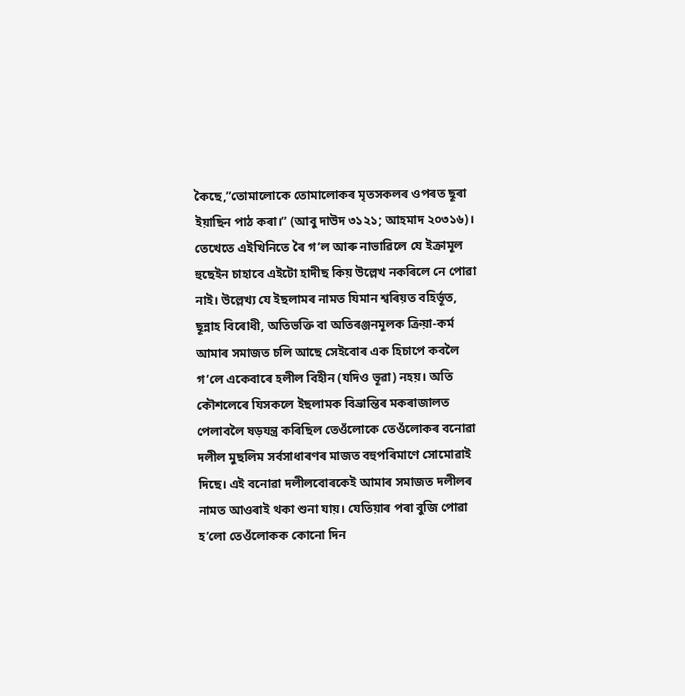কৈছে,”তোমালোকে তোমালোকৰ মৃতসকলৰ ওপৰত ছূৰা ইয়াছিন পাঠ কৰা।” (আবু দাউদ ৩১২১; আহমাদ ২০৩১৬)। তেখেতে এইখিনিতে ৰৈ গ’ল আৰু নাভাৱিলে যে ইক্ৰামূল হুছেইন চাহাবে এইটো হাদীছ কিয় উল্লেখ নকৰিলে নে পোৱা নাই। উল্লেখ্য যে ইছলামৰ নামত যিমান শ্বৰিয়ত বহিৰ্ভূত,
ছূন্নাহ বিৰোধী, অতিভক্তি বা অতিৰঞ্জনমূলক ক্ৰিয়া-কৰ্ম আমাৰ সমাজত চলি আছে সেইবোৰ এক হিচাপে কবলৈ গ’লে একেবাৰে হলীল বিহীন (যদিও ভূৱা) নহয়। অতি কৌশলেৰে যিসকলে ইছলামক বিভ্ৰান্তিৰ মকৰাজালত পেলাবলৈ ষড়যন্ত্ৰ কৰিছিল তেওঁলোকে তেওঁলোকৰ বনোৱা দলীল মুছলিম সৰ্বসাধাৰণৰ মাজত বহুপৰিমাণে সোমোৱাই দিছে। এই বনোৱা দলীলবোৰকেই আমাৰ সমাজত দলীলৰ নামত আওৰাই থকা শুনা যায়। যেতিয়াৰ পৰা বুজি পোৱা হ’লো তেওঁলোকক কোনো দিন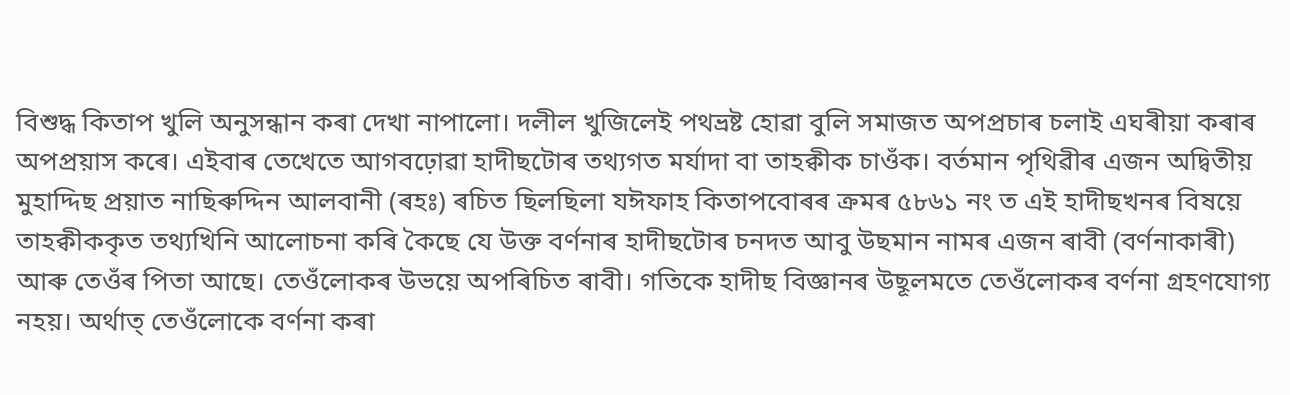বিশুদ্ধ কিতাপ খুলি অনুসন্ধান কৰা দেখা নাপালো। দলীল খুজিলেই পথভ্ৰষ্ট হোৱা বুলি সমাজত অপপ্ৰচাৰ চলাই এঘৰীয়া কৰাৰ অপপ্ৰয়াস কৰে। এইবাৰ তেখেতে আগবঢ়োৱা হাদীছটোৰ তথ্যগত মৰ্যাদা বা তাহক্বীক চাওঁক। বৰ্তমান পৃথিৱীৰ এজন অদ্বিতীয় মুহাদ্দিছ প্ৰয়াত নাছিৰুদ্দিন আলবানী (ৰহঃ) ৰচিত ছিলছিলা যঈফাহ কিতাপবোৰৰ ক্ৰমৰ ৫৮৬১ নং ত এই হাদীছখনৰ বিষয়ে তাহক্বীককৃত তথ্যখিনি আলোচনা কৰি কৈছে যে উক্ত বৰ্ণনাৰ হাদীছটোৰ চনদত আবু উছমান নামৰ এজন ৰাবী (বৰ্ণনাকাৰী) আৰু তেওঁৰ পিতা আছে। তেওঁলোকৰ উভয়ে অপৰিচিত ৰাবী। গতিকে হাদীছ বিজ্ঞানৰ উছূলমতে তেওঁলোকৰ বৰ্ণনা গ্ৰহণযোগ্য নহয়। অৰ্থাত্ তেওঁলোকে বৰ্ণনা কৰা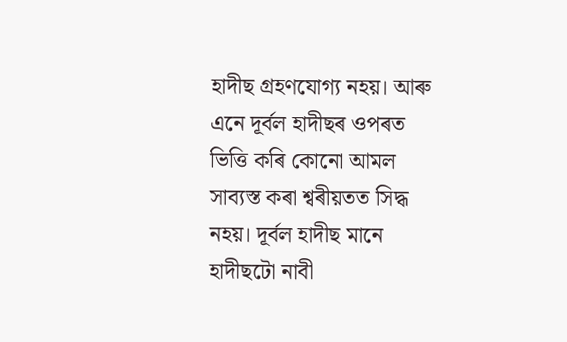হাদীছ গ্ৰহণযোগ্য নহয়। আৰু এনে দূৰ্বল হাদীছৰ ওপৰত ভিত্তি কৰি কোনো আমল সাব্যস্ত কৰা শ্বৰীয়তত সিদ্ধ নহয়। দূৰ্বল হাদীছ মানে হাদীছটো নাবী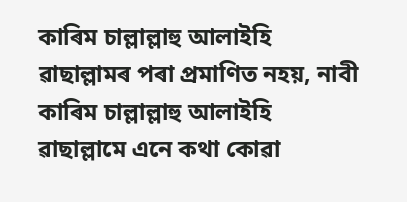কাৰিম চাল্লাল্লাহু আলাইহি ৱাছাল্লামৰ পৰা প্ৰমাণিত নহয়, নাবী কাৰিম চাল্লাল্লাহু আলাইহি ৱাছাল্লামে এনে কথা কোৱা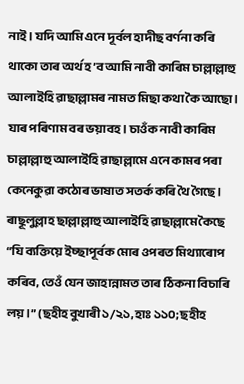নাই। যদি আমি এনে দূৰ্বল হাদীছ বৰ্ণনা কৰি থাকো তাৰ অৰ্থ হ’ব আমি নাবী কাৰিম চাল্লাল্লাহু আলাইহি ৱাছাল্লামৰ নামত মিছা কথা কৈ আছো। যাৰ পৰিণাম বৰ ভয়াবহ। চাওঁক নাবী কাৰিম চাল্লাল্লাহু আলাইহি ৱাছাল্লামে এনে কামৰ পৰা কেনেকুৱা কঠোৰ ভাষাত সতৰ্ক কৰি থৈ গৈছে। ৰাছূলুল্লাহ ছাল্লাল্লাহু আলাইহি ৱাছাল্লামে কৈছে “যি ব্যক্তিয়ে ইচ্ছাপূর্বক মোৰ ওপৰত মিথ্যাৰোপ কৰিব, তেওঁ যেন জাহান্নামত তাৰ ঠিকনা বিচাৰি লয়।” (ছহীহ বুখাৰী ১/২১,হাঃ ১১০; ছহীহ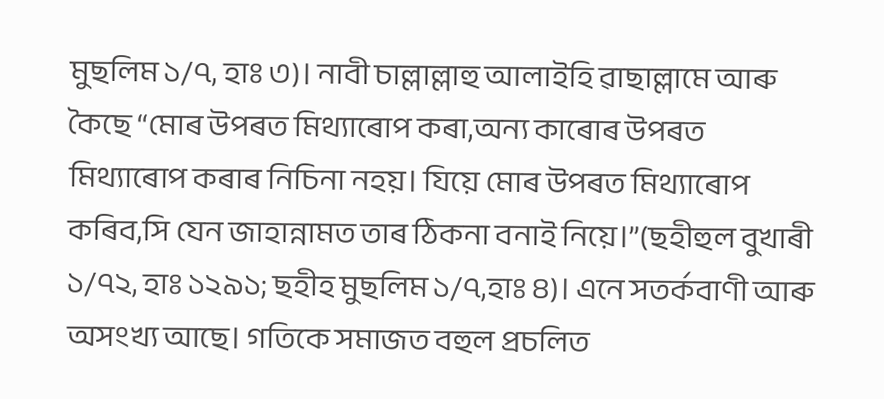মুছলিম ১/৭, হাঃ ৩)। নাবী চাল্লাল্লাহু আলাইহি ৱাছাল্লামে আৰু কৈছে “মোৰ উপৰত মিথ্যাৰোপ কৰা,অন্য কাৰোৰ উপৰত মিথ্যাৰোপ কৰাৰ নিচিনা নহয়। যিয়ে মোৰ উপৰত মিথ্যাৰোপ কৰিব,সি যেন জাহান্নামত তাৰ ঠিকনা বনাই নিয়ে।”(ছহীহুল বুখাৰী ১/৭২, হাঃ ১২৯১; ছহীহ মুছলিম ১/৭,হাঃ ৪)। এনে সতৰ্কবাণী আৰু অসংখ্য আছে। গতিকে সমাজত বহুল প্ৰচলিত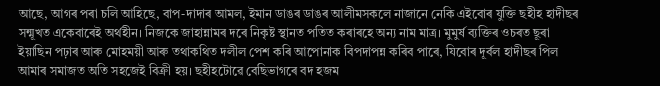আছে, আগৰ পৰা চলি আহিছে, বাপ-দাদাৰ আমল, ইমান ডাঙৰ ডাঙৰ আলীমসকলে নাজানে নেকি এইবোৰ যুক্তি ছহীহ হাদীছৰ সন্মূখত একেবাৰেই অৰ্থহীন। নিজকে জাহান্নামৰ দৰে নিকৃষ্ট স্থানত পতিত কৰাৰহে অন্য নাম মাত্ৰ। মুমুৰ্ষ ব্যক্তিৰ ওচৰত ছূৰা ইয়াছিন পঢ়াৰ আৰু মোহময়ী আৰু তথাকথিত দলীল পেশ কৰি আপোনাক বিপদাপন্ন কৰিব পাৰে, যিবোৰ দূৰ্বল হাদীছৰ পিল আমাৰ সমাজত অতি সহজেই বিক্ৰী হয়। ছহীহটোৱে বেছিভাগৰে বদ হজম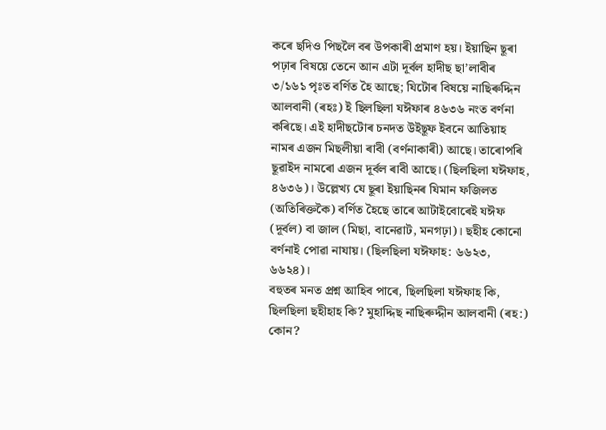কৰে ছদিও পিছলৈ বৰ উপকাৰী প্ৰমাণ হয়। ইয়াছিন ছূৰা পঢ়াৰ বিষয়ে তেনে আন এটা দূৰ্বল হাদীছ ছা’লাবীৰ ৩/১৬১ পৃঃত বৰ্ণিত হৈ আছে; যিটোৰ বিষয়ে নাছিৰুদ্দিন আলবানী (ৰহঃ) ই ছিলছিলা যঈফাৰ ৪৬৩৬ নংত বৰ্ণনা কৰিছে। এই হাদীছটোৰ চনদত উইছূফ ইবনে আতিয়াহ নামৰ এজন মিছলীয়া ৰাবী (বৰ্ণনাকাৰী) আছে। তাৰোপৰি ছূৱাইদ নামৰো এজন দূৰ্বল ৰাবী আছে। (ছিলছিলা যঈফাহ, ৪৬৩৬)। উল্লেখ্য যে ছূৰা ইয়াছিনৰ যিমান ফজিলত (অতিৰিক্তকৈ) বৰ্ণিত হৈছে তাৰে আটাইবোৰেই যঈফ (দূৰ্বল) বা জাল (মিছা, বানেৱাট, মনগঢ়া)। ছহীহ কোনো বৰ্ণনাই পোৱা নাযায়। (ছিলছিলা যঈফাহ: ৬৬২৩, ৬৬২৪)।
বহুতৰ মনত প্ৰশ্ন আহিব পাৰে, ছিলছিলা যঈফাহ কি, ছিলছিলা ছহীহাহ কি? মুহাদ্দিছ নাছিৰুদ্দীন আলবানী (ৰহ:) কোন?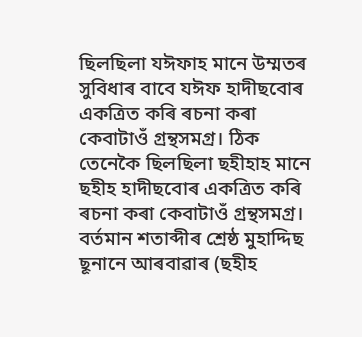ছিলছিলা যঈফাহ মানে উম্মতৰ সুবিধাৰ বাবে যঈফ হাদীছবোৰ একত্ৰিত কৰি ৰচনা কৰা কেবাটাওঁ গ্ৰন্থসমগ্ৰ। ঠিক তেনেকৈ ছিলছিলা ছহীহাহ মানে ছহীহ হাদীছবোৰ একত্ৰিত কৰি ৰচনা কৰা কেবাটাওঁ গ্ৰন্থসমগ্ৰ। বর্তমান শতাব্দীৰ শ্রেষ্ঠ মুহাদ্দিছ ছূনানে আৰবাৱাৰ (ছহীহ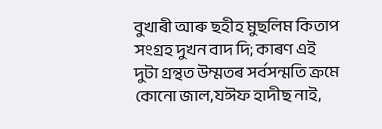বুখাৰী আৰু ছহীহ মুছলিম কিতাপ সংগ্ৰহ দুখন বাদ দি; কাৰণ এই দুটা গ্ৰন্থত উম্মতৰ সৰ্বসন্মতি ক্ৰমে কোনো জাল,যঈফ হাদীছ নাই,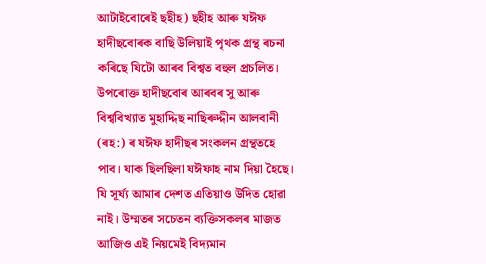আটাইবোৰেই ছহীহ) ছহীহ আৰু যঈফ হাদীছবোৰক বাছি উলিয়াই পৃথক গ্রন্থ ৰচনা কৰিছে যিটো আৰব বিশ্বত বহুল প্রচলিত। উপৰোক্ত হাদীছবোৰ আৰবৰ সু আৰু বিশ্ববিখ্যাত মুহাদ্দিছ নাছিৰুদ্দীন আলবানী (ৰহ:) ৰ যঈফ হাদীছৰ সংকলন গ্রন্থতহে পাব। যাক ছিলছিলা যঈফাহ নাম দিয়া হৈছে। যি সূর্য্য আমাৰ দেশত এতিয়াও উদিত হোৱা নাই। উম্মতৰ সচেতন ব্যক্তিসকলৰ মাজত আজিও এই নিয়মেই বিদ্যমান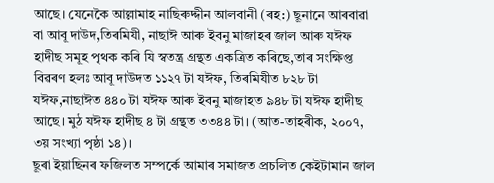আছে। যেনেকৈ আল্লামাহ নাছিৰুদ্দীন আলবানী (ৰহ:) ছূনানে আৰবাৱা বা আবূ দাউদ,তিৰমিযী, নাছাঈ আৰু ইবনু মাজাহৰ জাল আৰু যঈফ হাদীছ সমূহ পৃথক কৰি যি স্বতন্ত্র গ্রন্থত একত্রিত কৰিছে,তাৰ সংক্ষিপ্ত বিৱৰণ হলঃ আবূ দাউদত ১১২৭ টা যঈফ, তিৰমিযীত ৮২৮ টা যঈফ,নাছাঈত ৪৪০ টা যঈফ আৰু ইবনু মাজাহত ৯৪৮ টা যঈফ হাদীছ আছে। মুঠ যঈফ হাদীছ ৪ টা গ্রন্থত ৩৩৪৪ টা। (আত-তাহৰীক, ২০০৭, ৩য় সংখ্যা পৃষ্ঠা ১৪)।
ছূৰা ইয়াছিনৰ ফজিলত সম্পৰ্কে আমাৰ সমাজত প্ৰচলিত কেইটামান জাল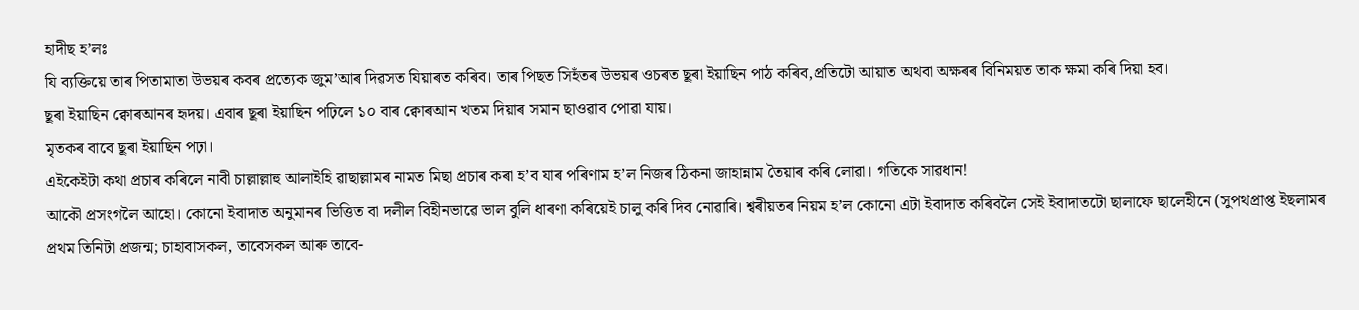হাদীছ হ’লঃ
যি ব্যক্তিয়ে তাৰ পিতামাতা উভয়ৰ কবৰ প্রত্যেক জুম’আৰ দিৱসত যিয়াৰত কৰিব। তাৰ পিছত সিহঁতৰ উভয়ৰ ওচৰত ছূৰা ইয়াছিন পাঠ কৰিব,প্রতিটো আয়াত অথবা অক্ষৰৰ বিনিময়ত তাক ক্ষমা কৰি দিয়া হব।
ছূৰা ইয়াছিন ক্বোৰআনৰ হৃদয়। এবাৰ ছূৰা ইয়াছিন পঢ়িলে ১০ বাৰ ক্বোৰআন খতম দিয়াৰ সমান ছাওৱাব পোৱা যায়।
মৃতকৰ বাবে ছূৰা ইয়াছিন পঢ়া।
এইকেইটা কথা প্ৰচাৰ কৰিলে নাবী চাল্লাল্লাহু আলাইহি ৱাছাল্লামৰ নামত মিছা প্ৰচাৰ কৰা হ’ব যাৰ পৰিণাম হ’ল নিজৰ ঠিকনা জাহান্নাম তৈয়াৰ কৰি লোৱা। গতিকে সাৱধান!
আকৌ প্ৰসংগলৈ আহো। কোনো ইবাদাত অনুমানৰ ভিত্তিত বা দলীল বিহীনভাৱে ভাল বুলি ধাৰণা কৰিয়েই চালু কৰি দিব নোৱাৰি। শ্বৰীয়তৰ নিয়ম হ’ল কোনো এটা ইবাদাত কৰিবলৈ সেই ইবাদাতটো ছালাফে ছালেহীনে (সুপথপ্ৰাপ্ত ইছলামৰ প্ৰথম তিনিটা প্ৰজন্ম; চাহাবাসকল, তাবেসকল আৰু তাবে-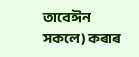তাবেঈন সকলে) কৰাৰ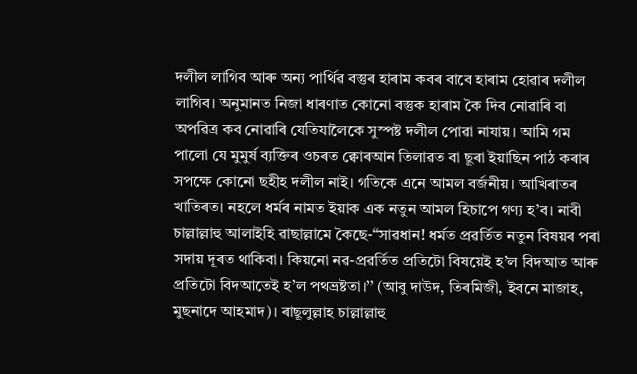দলীল লাগিব আৰু অন্য পাৰ্থিৱ বস্তুৰ হাৰাম কবৰ বাবে হাৰাম হোৱাৰ দলীল লাগিব। অনুমানত নিজা ধাৰণাত কোনো বস্তুক হাৰাম কৈ দিব নোৱাৰি বা অপৱিত্ৰ কব নোৱাৰি যেতিযালৈকে সুস্পষ্ট দলীল পোৱা নাযায়। আমি গম পালো যে মুমুৰ্ষ ব্যক্তিৰ ওচৰত ক্বোৰআন তিলাৱত বা ছূৰা ইয়াছিন পাঠ কৰাৰ সপক্ষে কোনো ছহীহ দলীল নাই। গতিকে এনে আমল বৰ্জনীয়। আখিৰাতৰ খাতিৰত। নহলে ধৰ্মৰ নামত ইয়াক এক নতুন আমল হিচাপে গণ্য হ’ব। নাবী চাল্লাল্লাহু আলাইহি ৱাছাল্লামে কৈছে-“সাৱধান! ধৰ্মত প্ৰৱৰ্তিত নতুন বিষয়ৰ পৰা সদায় দূৰত থাকিবা। কিয়নো নৱ-প্ৰৱৰ্তিত প্ৰতিটো বিষয়েই হ’ল বিদআত আৰু প্ৰতিটো বিদআতেই হ’ল পথভ্ৰষ্টতা।’’ (আবু দাউদ, তিৰমিজী, ইবনে মাজাহ, মুছনাদে আহমাদ)। ৰাছূলুল্লাহ চাল্লাল্লাহু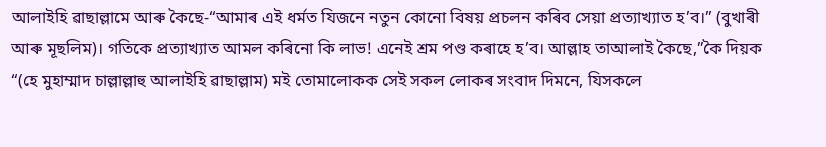আলাইহি ৱাছাল্লামে আৰু কৈছে-“আমাৰ এই ধৰ্মত যিজনে নতুন কোনো বিষয় প্ৰচলন কৰিব সেয়া প্ৰত্যাখ্যাত হ’ব।’’ (বুখাৰী আৰু মূছলিম)। গতিকে প্ৰত্যাখ্যাত আমল কৰিনো কি লাভ! এনেই শ্ৰম পণ্ড কৰাহে হ’ব। আল্লাহ তাআলাই কৈছে,”কৈ দিয়ক “(হে মুহাম্মাদ চাল্লাল্লাহু আলাইহি ৱাছাল্লাম) মই তোমালোকক সেই সকল লোকৰ সংবাদ দিমনে, যিসকলে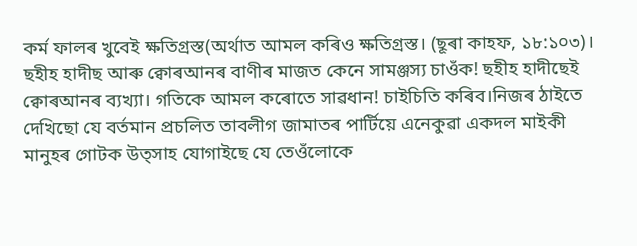কর্ম ফালৰ খুবেই ক্ষতিগ্রস্ত(অৰ্থাত আমল কৰিও ক্ষতিগ্রস্ত। (ছূৰা কাহফ, ১৮:১০৩)। ছহীহ হাদীছ আৰু ক্বোৰআনৰ বাণীৰ মাজত কেনে সামঞ্জস্য চাওঁক! ছহীহ হাদীছেই ক্বোৰআনৰ ব্যখ্যা। গতিকে আমল কৰোতে সাৱধান! চাইচিতি কৰিব।নিজৰ ঠাইতে দেখিছো যে বৰ্তমান প্ৰচলিত তাবলীগ জামাতৰ পাৰ্টিয়ে এনেকুৱা একদল মাইকী মানুহৰ গোটক উত্সাহ যোগাইছে যে তেওঁলোকে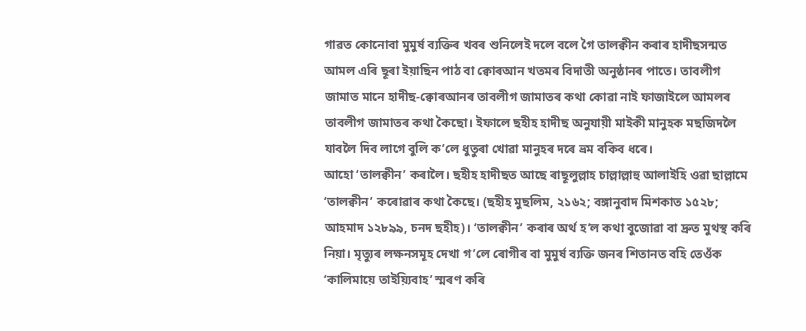গাৱত কোনোবা মুমুৰ্ষ ব্যক্তিৰ খবৰ শুনিলেই দলে বলে গৈ তালক্বীন কৰাৰ হাদীছসন্মত আমল এৰি ছূৰা ইয়াছিন পাঠ বা ক্বোৰআন খতমৰ বিদাতী অনুষ্ঠানৰ পাতে। তাবলীগ জামাত মানে হাদীছ-ক্বোৰআনৰ তাবলীগ জামাতৰ কথা কোৱা নাই ফাজাইলে আমলৰ তাবলীগ জামাতৰ কথা কৈছো। ইফালে ছহীহ হাদীছ অনুযায়ী মাইকী মানুহক মছজিদলৈ যাবলৈ দিব লাগে বুলি ক’লে ধুতুৰা খোৱা মানুহৰ দৰে ভ্ৰম বকিব ধৰে।
আহো ‘তালক্বীন’ কৰালৈ। ছহীহ হাদীছত আছে ৰাছূলুল্লাহ চাল্লাল্লাহু আলাইহি ওৱা ছাল্লামে ‘তালক্বীন’ কৰোৱাৰ কথা কৈছে। (ছহীহ মুছলিম, ২১৬২; বঙ্গানুবাদ মিশকাত ১৫২৮; আহমাদ ১২৮৯৯, চনদ ছহীহ)। ‘তালক্বীন’ কৰাৰ অৰ্থ হ’ল কথা বুজোৱা বা দ্ৰুত মুথস্থ কৰি নিয়া। মৃত্যুৰ লক্ষনসমূহ দেখা গ’লে ৰোগীৰ বা মুমুৰ্ষ ব্যক্তি জনৰ শিতানত বহি তেওঁক ‘কালিমায়ে তাইয়্যিবাহ’ স্মৰণ কৰি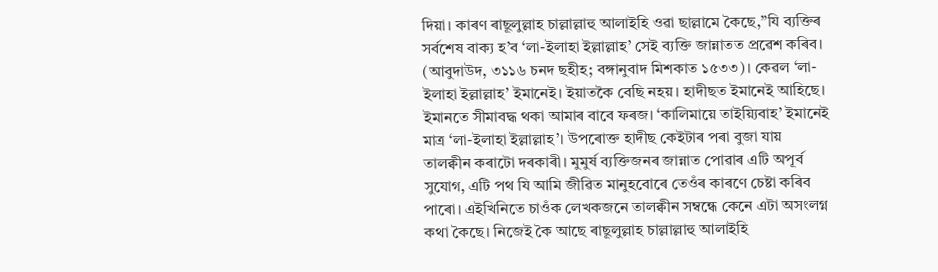দিয়া। কাৰণ ৰাছূলুল্লাহ চাল্লাল্লাহু আলাইহি ওৱা ছাল্লামে কৈছে,”যি ব্যক্তিৰ সৰ্বশেষ বাক্য হ’ব ‘লা-ইলাহা ইল্লাল্লাহ’ সেই ব্যক্তি জান্নাতত প্ৰৱেশ কৰিব। (আবুদাউদ, ৩১১৬ চনদ ছহীহ; বঙ্গানুবাদ মিশকাত ১৫৩৩)। কেৱল ‘লা-ইলাহা ইল্লাল্লাহ’ ইমানেই। ইয়াতকৈ বেছি নহয়। হাদীছত ইমানেই আহিছে। ইমানতে সীমাবদ্ধ থকা আমাৰ বাবে ফৰজ। ‘কালিমায়ে তাইয়্যিবাহ’ ইমানেই মাত্ৰ ‘লা-ইলাহা ইল্লাল্লাহ’। উপৰোক্ত হাদীছ কেইটাৰ পৰা বুজা যায়
তালক্বীন কৰাটো দৰকাৰী। মুমুৰ্ষ ব্যক্তিজনৰ জান্নাত পোৱাৰ এটি অপূৰ্ব সুযোগ, এটি পথ যি আমি জীৱিত মানুহবোৰে তেওঁৰ কাৰণে চেষ্টা কৰিব পাৰো। এইখিনিতে চাওঁক লেখকজনে তালক্বীন সম্বন্ধে কেনে এটা অসংলগ্ন কথা কৈছে। নিজেই কৈ আছে ৰাছূলুল্লাহ চাল্লাল্লাহু আলাইহি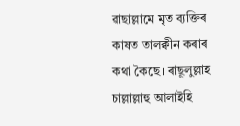ৱাছাল্লামে মৃত ব্যক্তিৰ কাষত তালক্বীন কৰাৰ কথা কৈছে। ৰাছূলুল্লাহ চাল্লাল্লাহু আলাইহি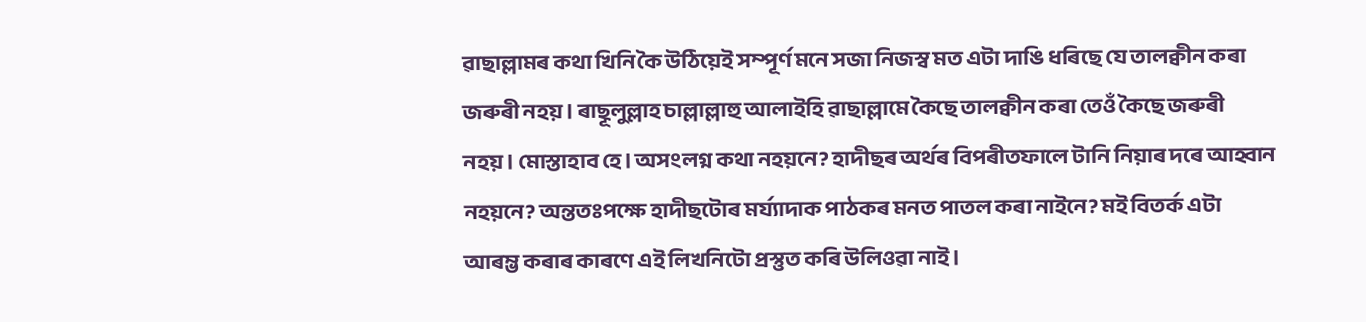ৱাছাল্লামৰ কথা খিনি কৈ উঠিয়েই সম্পূৰ্ণ মনে সজা নিজস্ব মত এটা দাঙি ধৰিছে যে তালক্বীন কৰা জৰুৰী নহয়। ৰাছূলুল্লাহ চাল্লাল্লাহু আলাইহি ৱাছাল্লামে কৈছে তালক্বীন কৰা তেওঁ কৈছে জৰুৰী নহয়। মোস্তাহাব হে। অসংলগ্ন কথা নহয়নে? হাদীছৰ অৰ্থৰ বিপৰীতফালে টানি নিয়াৰ দৰে আহ্বান নহয়নে? অন্ততঃপক্ষে হাদীছটোৰ মৰ্য্যাদাক পাঠকৰ মনত পাতল কৰা নাইনে? মই বিতৰ্ক এটা আৰম্ভ কৰাৰ কাৰণে এই লিখনিটো প্ৰস্তুত কৰি উলিওৱা নাই।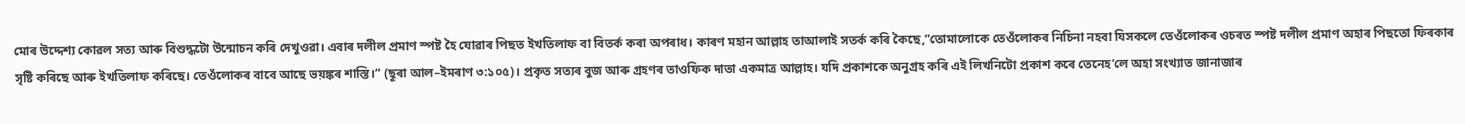মোৰ উদ্দেশ্য কোৱল সত্য আৰু বিশুদ্ধটো উন্মোচন কৰি দেখুওৱা। এবাৰ দলীল প্ৰমাণ স্পষ্ট হৈ যোৱাৰ পিছত ইখতিলাফ বা বিতৰ্ক কৰা অপৰাধ। কাৰণ মহান আল্লাহ তাআলাই সতৰ্ক কৰি কৈছে,”তোমালোকে তেওঁলোকৰ নিচিনা নহবা যিসকলে তেওঁলোকৰ ওচৰত স্পষ্ট দলীল প্ৰমাণ অহাৰ পিছতো ফিৰকাৰ সৃষ্টি কৰিছে আৰু ইখতিলাফ কৰিছে। তেওঁলোকৰ বাবে আছে ভয়ঙ্কৰ শাস্তি।” (ছূৰা আল–ইমৰাণ ৩:১০৫)। প্ৰকৃত সত্যৰ বুজ আৰু গ্ৰহণৰ তাওফিক দাতা একমাত্ৰ আল্লাহ। যদি প্ৰকাশকে অনুগ্ৰহ কৰি এই লিখনিটো প্ৰকাশ কৰে তেনেহ’লে অহা সংখ্যাত জানাজাৰ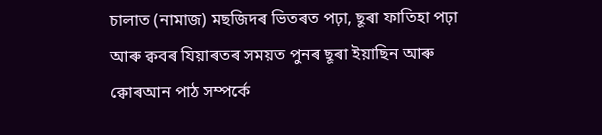চালাত (নামাজ) মছজিদৰ ভিতৰত পঢ়া, ছূৰা ফাতিহা পঢ়া আৰু ক্ববৰ যিয়াৰতৰ সময়ত পুনৰ ছূৰা ইয়াছিন আৰু ক্বোৰআন পাঠ সম্পৰ্কে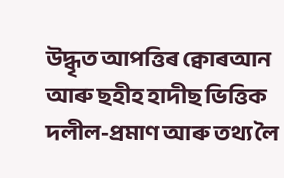উদ্ধৃত আপত্তিৰ ক্বোৰআন আৰু ছহীহ হাদীছ ভিত্তিক দলীল-প্ৰমাণ আৰু তথ্য লৈ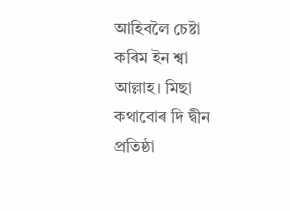আহিবলৈ চেষ্টা কৰিম ইন শ্বা আল্লাহ। মিছা কথাবোৰ দি দ্বীন প্ৰতিষ্ঠা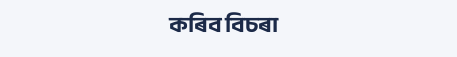কৰিব বিচৰা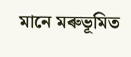মানে মৰুভূমিত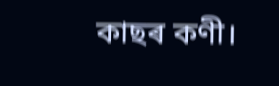কাছৰ কণী।